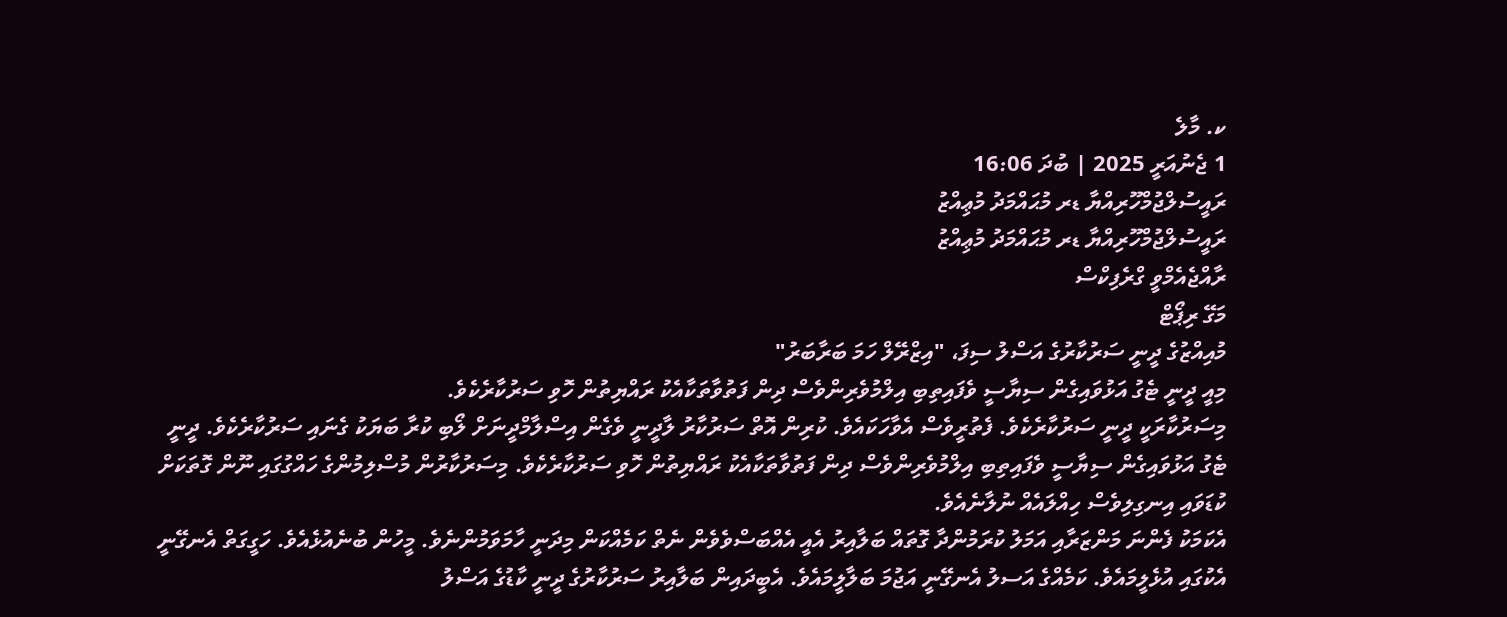ކ. މާލެ
1 ޖެނުއަރީ 2025 | ބުދަ 16:06
ރައީސުލްޖުމްހޫރިއްޔާ ޑރ މުޙައްމަދު މުޢިއްޒު
ރައީސުލްޖުމްހޫރިއްޔާ ޑރ މުޙައްމަދު މުޢިއްޒު
ރާއްޖެއެމްވީ ގްރެފިކްސް
މަގޭ ރިޕޯޓް
މުއިއްޒުގެ ދީނީ ސަރުކާރުގެ އަސްލު ސިފަ، "އިޒްރޭލް ހަމަ ބަރާބަރު"
މިއީ ދީނީ ޓެގު އަޅުވައިގެން ސިޔާސީ ވެފައިތިބި އިލްމުވެރިންވެސް ދިން ފަތުވާތަކާއެކު ރައްޔިތުން ހޮވި ސަރުކާރެކެވެ.
މިސަރުކާރަކީ ދީނީ ސަރުކާރެކެވެ. ފެތުރީވެސް އެވާހަކައެވެ. ކުރިން އޮތް ސަރުކާރު ލާދީނީ ވެގެން އިސްލާމްދީނަށް ލޯބި ކުރާ ބަޔަކު ގެނައި ސަރުކާރެކެވެ. ދީނީ ޓެގު އަޅުވައިގެން ސިޔާސީ ވެފައިތިބި އިލްމުވެރިންވެސް ދިން ފަތުވާތަކާއެކު ރައްޔިތުން ހޮވި ސަރުކާރެކެވެ. މިސަރުކާރުން މުސްލިމުންގެ ހައްގުގައި ނޫން ގޮތަކަށް ކުޑަވައި އިނގިލިވެސް ހިއްލައެއް ނުލާނެއެވެ.
އެކަމަކު ފެންނަ މަންޒަރާއި އަމަލު ކުރަމުންދާ ގޮތައް ބަލާއިރު އެއީ އެއްބަސްވެވެން ނެތް ކަމެއްކަން މިދަނީ ހާމަވަމުންނެވެ. މީހުން ބުނެއުޅެއެވެ. ހަގީގަތް އެނގޭނީ އެކުގައި އުޅެލީމައެވެ. ކަމެއްގެ އަސލު އެނގޭނީ އަޖުމަ ބަލާލީމައެވެ. އެބީދައިން ބަލާއިރު ސަރުކާރުގެ ދީނީ ކާޑުގެ އަސްލު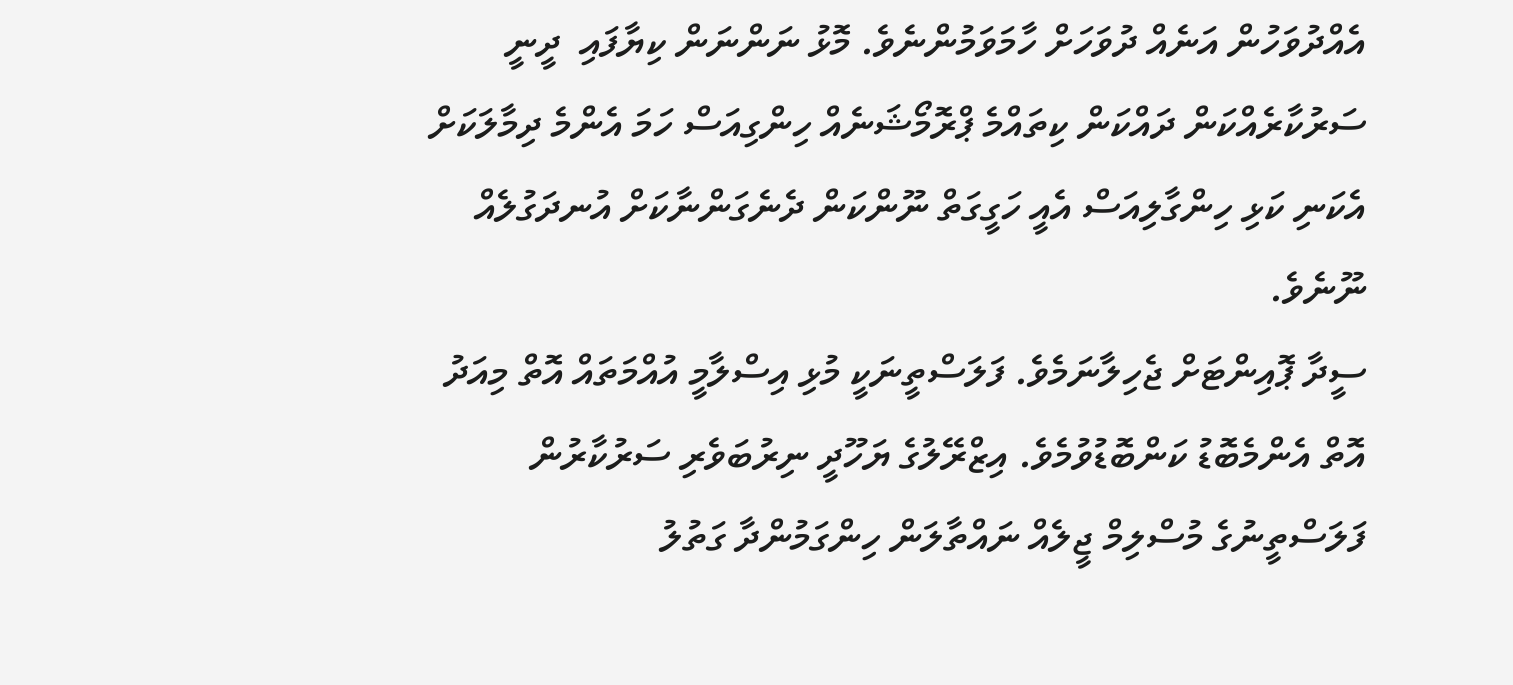އެއްދުވަހުން އަނެއް ދުވަހަށް ހާމަވަމުންނެވެ. މޮޅު ނަންނަން ކިޔާފައި  ދީނީ ސަރުކާރެއްކަން ދައްކަން ކިތައްމެ ޕްރޮމޯޝަނެއް ހިންގިއަސް ހަމަ އެންމެ ދިމާލަކަށް އެކަނި ކަޅި ހިންގާލިއަސް އެއީ ހަގީގަތް ނޫންކަން ދެނެގަންނާކަށް އުނދަގުލެއް ނޫނެވެ.
ސީދާ ޕޮއިންޓަށް ޖެހިލާނަމެވެ. ފަލަސްތީނަކީ މުޅި އިސްލާމީ އުއްމަތައް އޮތް މިއަދު އޮތް އެންމެބޮޑު ކަންބޮޑުވުމެވެ. އިޒްރޭލުގެ ޔަހޫދީ ނިރުބަވެރި ސަރުކާރުން ފަލަސްތީނުގެ މުސްލިމް ޖީލެއް ނައްތާލަން ހިންގަމުންދާ ގަތުލު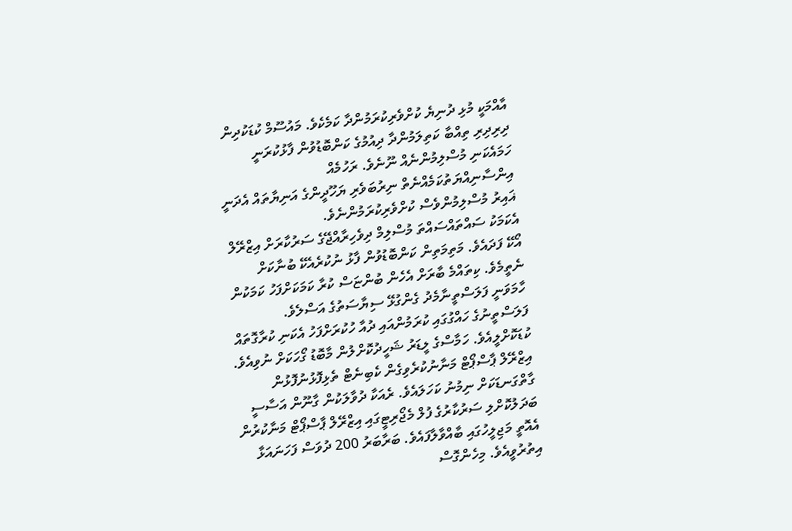އާއްމަކީ މުޅި ދުނިޔެ ކުށްވެރިކުރަމުންދާ ކަމެކެވެ. މައުސޫމް ކުޑަކުދިން ދިރިދިރި ތިއްބާ ކަތިލަމުންދާ ދިއުމުގެ ކަންބޮޑުވުން ފާޅުކުރަނީ ހަމައެކަނި މުސްލިމުންނެއް ނޫނެވެ. ރަހުމެއް އިންސާނިއްޔަތުކަމެއްނެތް ނިރުބަވެރި ޔަހޫދީންގެ އަނިޔާތައް އެދަނީ ޣައިރު މުސްލިމުންވެސް ކުށްވެރިކުރަމުންނެވެ.
އެކަމަކު ސައްތައްސައްތަ މުސްލިމް ދިވެހިރާއްޖޭގެ ސަރުކާރަށް އިޒްރޭލް އޯކޭ ފަދައެވެ. މަތިމަތިން ކަންބޮޑުވުން ފާޅު ނުކުރެއެކޭ ބުނާކަށް ނެތީމެވެ. ކިތައްމެ ބާރަށް އެހެން ބުންޏަސް ކުރާ ކަމަކަށްފަހު ކަމަކުން ހާމަވަނީ ފަލަސްތީނާމެދު ގެންގުޅޭ ސިޔާސަތުގެ އަސްލެވެ. ފަލަސްތީނުގެ ހައްގުގައި ކުރަމުންއައި ދުއާ ހުކުރަށްފަހު އެކަނި ކުރާގޮތައް ކުޑަކޮށްލީއެވެ. ހަމާސްގެ ލީޑަރު ޝަހީދުކޮށްލުން މާބޮޑު ގޯހަކަށް ނުވިއެވެ. އިޒްރޭލް ޕާސްޕޯޓް މަނާނުކުރެވިގެން ކެބިނެޓް ތެޅިފޮޅުނުފޮޅުން ގާތްގަނޑަކަށް ނިމުނު ކަހަލައެވެ. ރެއަކާ ދުވާލަކުން ގާނޫން އަސާސީ ބަދަލުކޮށްލި ސަރުކާރުގެ ފުލް މެޖޯރިޓީގައި އިޒްރޭލް ޕާސްޕޯޓް މަނާކުރުން އެއޮތީ މަޖިލީހުގައި ބާއްވާލާފައެވެ. ބަރާބަރު 200 ދުވަސް ފަހަނައަޅާ އިތުރުވީއެވެ. މިހެންގޮސް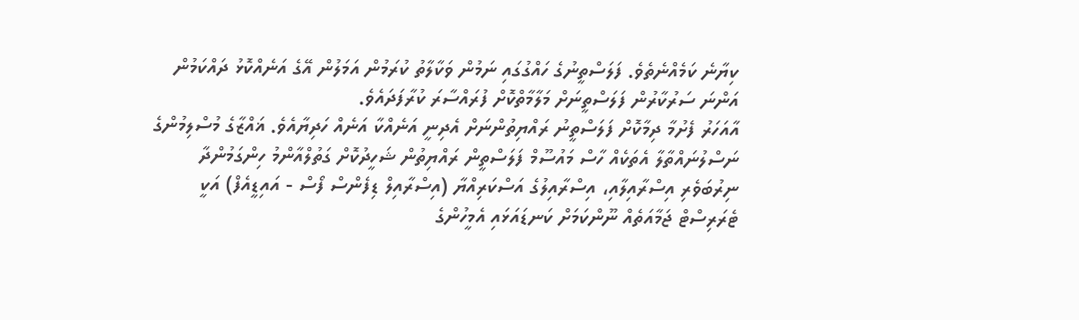ކިޔާނެ ކަމެއްނެތެވެ. ފަލަސްތީނުގެ ހައްގުގައި ނަމުން ވަކާލާތު ކުރަމުން އަމަލުން އޭގެ އަނެއްކޮޅު ދައްކަމުން އަންނަ ސަރުކާރުން ފަލަސްތީނަށް މަލާމާތްކޮށް ފުރައްސާރަ ކުރާފަދައެވެ.
އާއަހަރު ފެށުމާ ދިމާކޮށް ފަލަސްތީނު ރައްޔިތުންނަށް އެދިނީ އަނެއްކާ އަނެއް ހަދިޔާއެވެ. ޣައްޒާގެ މުސްލިމުންގެ ނަސްލުނައްތާލާ އެތަކެއް ހާސް މައުސޫމް ފަލަސްތީން ރައްޔިތުން ޝަހީދުކޮށް ގަތުލްއާންމު ހިންގަމުންދާ ނިރުބަވެރި އިސްރާއިލާއި، އިސްރާއިލުގެ އަސްކަރިއްޔާ (އިސްރާއިލް ޑިފެންސް ފޯސް - އައިޑީއެފް) އަކީ ޓެރަރިސްޓް ޖަމާއަތެއް ނޫންކަމަށް ކަނޑައަޅައި އެމީހުންގެ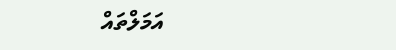އަމަލްތައް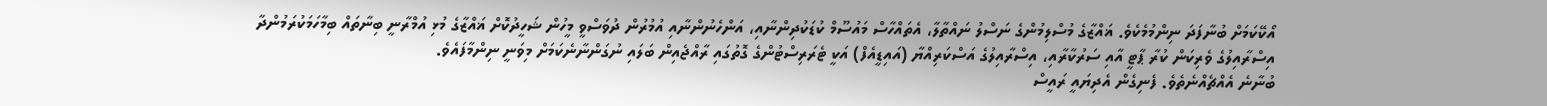އޯކޭކަމަށް ބުނާފަދަ ނިންމުމެކެވެ. ޣައްޒާގެ މުސްލިމުންގެ ނަސްލު ނައްތާލާ، އެތައްހާސް މައުސޫމް ކުޑަކުދިންނާއި، އަންހެނުންނާއި އުމުރުން ދުވަސްވީ މީހުން ޝަހީދުކޮށް ޣައްޒާގެ މުޅި އުމްރާނީ ބިނާތައް ބިމާހަމަކުރަމުންދާ އިސްރާއިލުގެ ވެރިކަން ކުރާ ޕާޓީ އާއި ސަރުކާރާއި، އިސްރާއިލުގެ އަސްކަރިއްޔާ (އައިޑީއެފް) އަކީ ޓެރަރިސްޓުންގެ ގޮތުގައި ރާއްޖެއިން ބަލައި ނުގަންނާނެކަމަށް މިވަނީ ނިންމާފައެވެ.
ބުނާނެ އެއްޗެއްނެތެވެ. ފެނިގެން އެދިޔައީ ރައީސް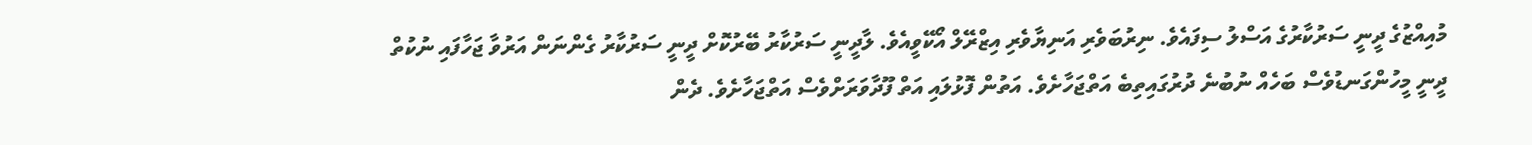މުއިއްޒުގެ ދީނީ ސަރުކާރުގެ އަސްލު ސިފައެވެ. ނިރުބަވެރި އަނިޔާވެރި އިޒްރޭލް އޯކޭވީއެވެ. ލާދީނީ ސަރުކާރު ބޭރުކޮށް ދީނީ ސަރުކާރު ގެންނަން އަރުވާ ޖަހާފައި ނުކުތް ދީނީ މީހުންގަނޑުވެސް ބަހެއް ނުބުނެ ދުރުގައިތިބެ އަތްޖަހާށެވެ. އަތުން ފޮޅުލައި އަތް ފޫދާވަރަށްވެސް އަތްޖަހާށެވެ. ދެން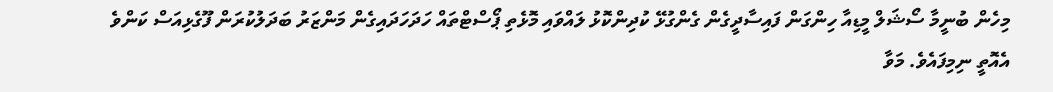މިހެން ބުނީމާ ސޯޝަލް މީޑިއާ ހިންގަން ފައިސާދީގެން ގެންގުޅޭ ކުދިންކޮޅު ލައްވައި މޮޅެތި ޕޯސްޓްތައް ހަދަހަދައިގެން މަންޒަރު ބަދަލުކުރަން ފޫގެޅިއަސް ކަންވެ އެއޮތީ ނިމިފައެވެ. މަވާ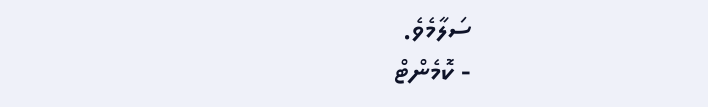ސަލާމެވެ.
- ކޮމެންޓް